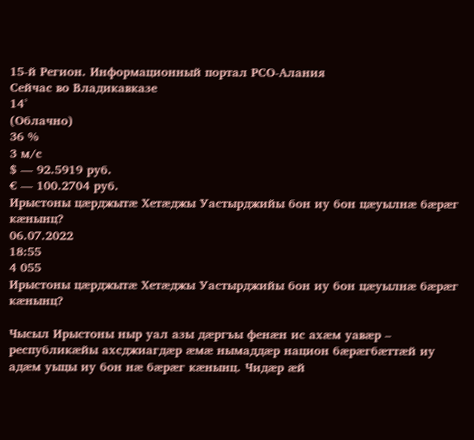15-й Регион. Информационный портал РСО-Алания
Сейчас во Владикавказе
14°
(Облачно)
36 %
3 м/с
$ — 92.5919 руб.
€ — 100.2704 руб.
Ирыстоны цæрджытæ Хетæджы Уастырджийы бон иу бон цæуылнæ бæрæг кæнынц?
06.07.2022
18:55
4 055
Ирыстоны цæрджытæ Хетæджы Уастырджийы бон иу бон цæуылнæ бæрæг кæнынц?

Чысыл Ирыстоны ныр уал азы дæргъы фенæн ис ахæм уавæр – республикæйы ахсджиагдæр æмæ нымаддæр национ бæрæгбæттæй иу адæм уыцы иу бон нæ бæрæг кæнынц. Чидæр æй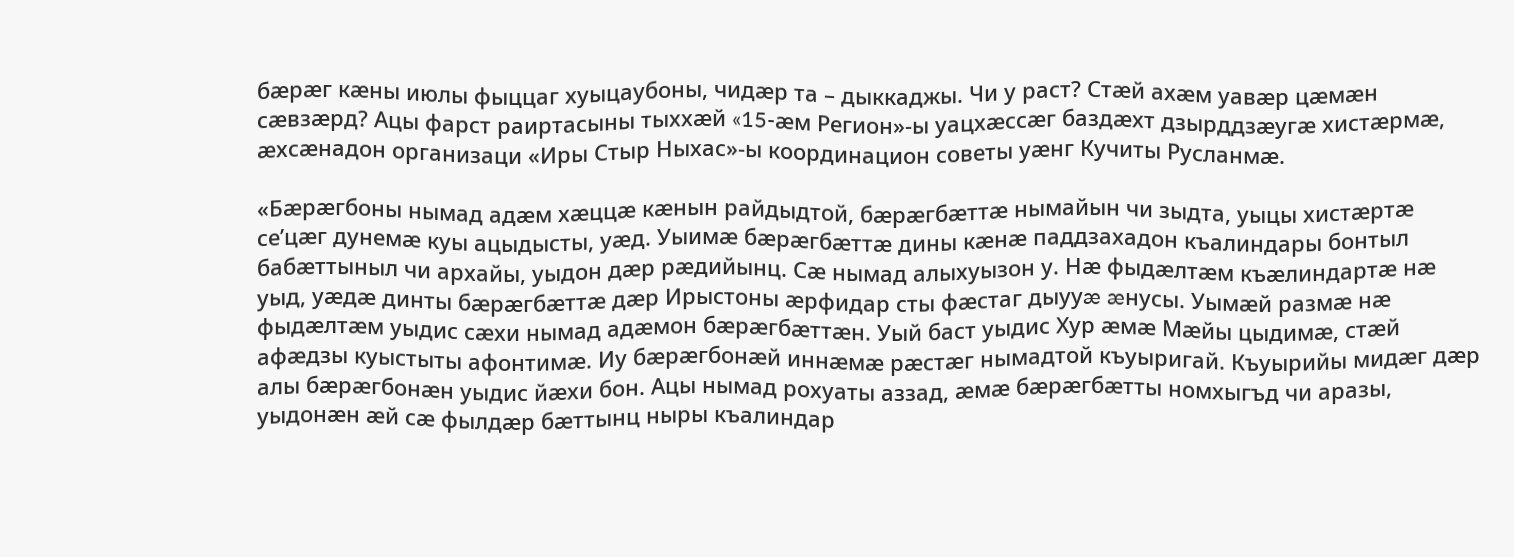бæрæг кæны июлы фыццаг хуыцаубоны, чидæр та – дыккаджы. Чи у раст? Стæй ахæм уавæр цæмæн сæвзæрд? Ацы фарст раиртасыны тыххæй «15-æм Регион»-ы уацхæссæг баздæхт дзырддзæугæ хистæрмæ, æхсæнадон организаци «Иры Стыр Ныхас»-ы координацион советы уæнг Кучиты Русланмæ.

«Бæрæгбоны нымад адæм хæццæ кæнын райдыдтой, бæрæгбæттæ нымайын чи зыдта, уыцы хистæртæ се’цæг дунемæ куы ацыдысты, уæд. Уыимæ бæрæгбæттæ дины кæнæ паддзахадон къалиндары бонтыл бабæттыныл чи архайы, уыдон дæр рæдийынц. Сæ нымад алыхуызон у. Нæ фыдæлтæм къæлиндартæ нæ уыд, уæдæ динты бæрæгбæттæ дæр Ирыстоны æрфидар сты фæстаг дыууæ æнусы. Уымæй размæ нæ фыдæлтæм уыдис сæхи нымад адæмон бæрæгбæттæн. Уый баст уыдис Хур æмæ Мæйы цыдимæ, стæй афæдзы куыстыты афонтимæ. Иу бæрæгбонæй иннæмæ рæстæг нымадтой къуыригай. Къуырийы мидæг дæр алы бæрæгбонæн уыдис йæхи бон. Ацы нымад рохуаты аззад, æмæ бæрæгбæтты номхыгъд чи аразы, уыдонæн æй сæ фылдæр бæттынц ныры къалиндар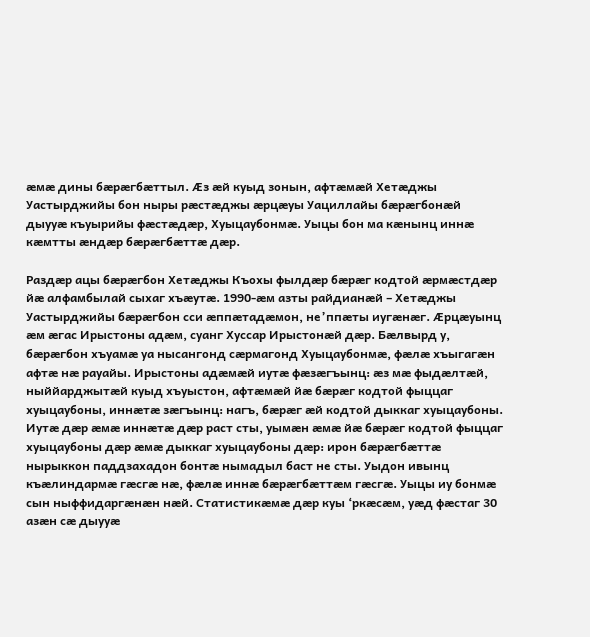æмæ дины бæрæгбæттыл. Æз æй куыд зонын, афтæмæй Хетæджы Уастырджийы бон ныры рæстæджы æрцæуы Уациллайы бæрæгбонæй дыууæ къуырийы фæстæдæр, Хуыцаубонмæ. Уыцы бон ма кæнынц иннæ кæмтты æндæр бæрæгбæттæ дæр.

Раздæр ацы бæрæгбон Хетæджы Къохы фылдæр бæрæг кодтой æрмæстдæр йæ алфамбылай сыхаг хъæутæ. 1990-æм азты райдианæй – Хетæджы Уастырджийы бæрæгбон сси æппæтадæмон, не’ппæты иугæнæг. Æрцæуынц æм æгас Ирыстоны адæм, суанг Хуссар Ирыстонæй дæр. Бæлвырд у, бæрæгбон хъуамæ уа нысангонд сæрмагонд Хуыцаубонмæ, фæлæ хъыгагæн афтæ нæ рауайы. Ирыстоны адæмæй иутæ фæзæгъынц: æз мæ фыдæлтæй, ныййарджытæй куыд хъуыстон, афтæмæй йæ бæрæг кодтой фыццаг хуыцаубоны, иннæтæ зæгъынц: нагъ, бæрæг æй кодтой дыккаг хуыцаубоны. Иутæ дæр æмæ иннæтæ дæр раст сты, уымæн æмæ йæ бæрæг кодтой фыццаг хуыцаубоны дæр æмæ дыккаг хуыцаубоны дæр: ирон бæрæгбæттæ нырыккон паддзахадон бонтæ нымадыл баст не сты. Уыдон ивынц къæлиндармæ гæсгæ нæ, фæлæ иннæ бæрæгбæттæм гæсгæ. Уыцы иу бонмæ сын ныффидаргæнæн нæй. Статистикæмæ дæр куы ‘ркæсæм, уæд фæстаг 30 азæн сæ дыууæ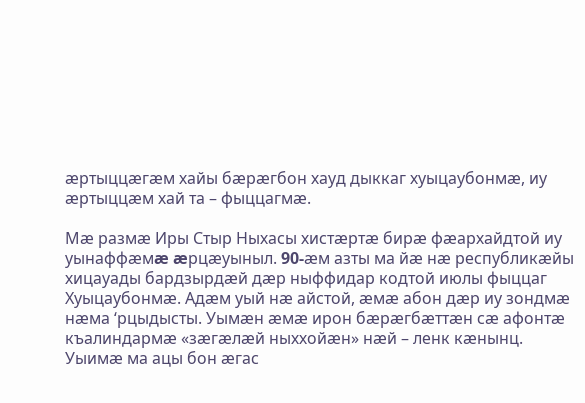æртыццæгæм хайы бæрæгбон хауд дыккаг хуыцаубонмæ, иу æртыццæм хай та – фыццагмæ.

Мæ размæ Иры Стыр Ныхасы хистæртæ бирæ фæархайдтой иу уынаффæмæ æрцæуыныл. 90-æм азты ма йæ нæ республикæйы хицауады бардзырдæй дæр ныффидар кодтой июлы фыццаг Хуыцаубонмæ. Адæм уый нæ айстой, æмæ абон дæр иу зондмæ нæма ‘рцыдысты. Уымæн æмæ ирон бæрæгбæттæн сæ афонтæ къалиндармæ «зæгæлæй ныххойæн» нæй – ленк кæнынц. Уыимæ ма ацы бон æгас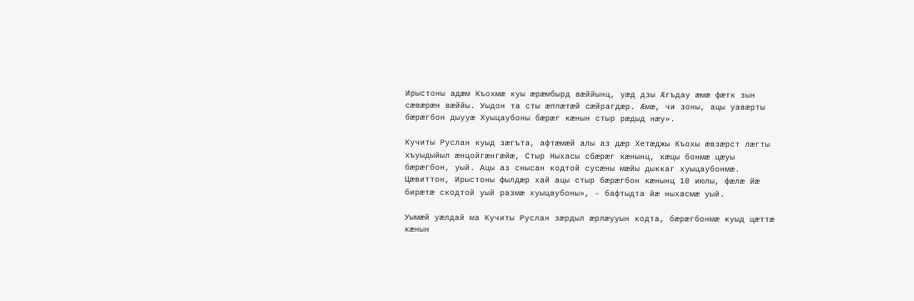Ирыстоны адæм Къохмæ куы æрæмбырд вæййынц, уæд дзы Æгъдау æмæ фæтк зын сæвæрæн вæййы. Уыдон та сты æппæтæй сæйрагдæр. Æмæ, чи зоны, ацы уавæрты бæрæгбон дыууæ Хуыцаубоны бæрæг кæнын стыр рæдыд нæу».

Кучиты Руслан куыд зæгъта, афтæмæй алы аз дæр Хетæджы Къохы æвзæрст лæгты хъуыдыйыл æнцойгæнгæйæ, Стыр Ныхасы сбæрæг кæнынц, кæцы бонмæ цæуы бæрæгбон, уый. Ацы аз снысан кодтой сусæны мæйы дыккаг хуыцаубонмæ. Цæвиттон, Ирыстоны фылдæр хай ацы стыр бæрæгбон кæнынц 10 июлы, фæлæ йæ бирæтæ скодтой уый размæ хуыцаубоны», – бафтыдта йæ ныхасмæ уый.

Уымæй уæлдай ма Кучиты Руслан зæрдыл æрлæууын кодта, бæрæгбонмæ куыд цæттæ кæнын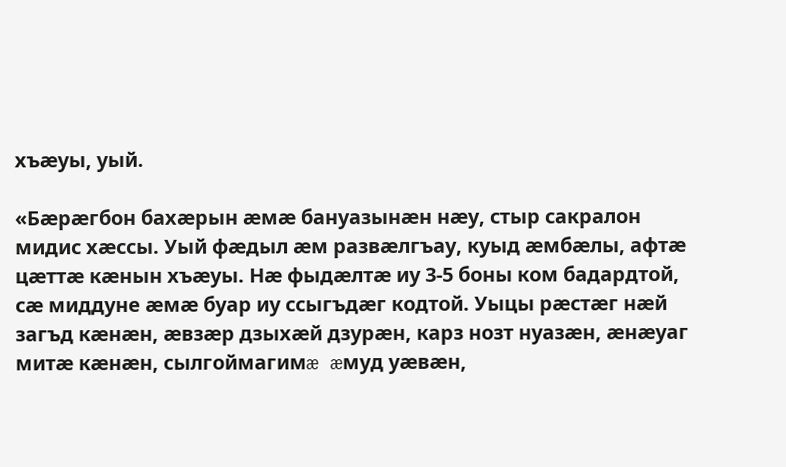хъæуы, уый.

«Бæрæгбон бахæрын æмæ бануазынæн нæу, стыр сакралон мидис хæссы. Уый фæдыл æм развæлгъау, куыд æмбæлы, афтæ цæттæ кæнын хъæуы. Нæ фыдæлтæ иу 3-5 боны ком бадардтой, сæ миддуне æмæ буар иу ссыгъдæг кодтой. Уыцы рæстæг нæй загъд кæнæн, æвзæр дзыхæй дзурæн, карз нозт нуазæн, æнæуаг митæ кæнæн, сылгоймагимæ æмуд уæвæн,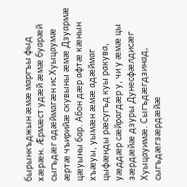бырынкъджын æмæ маргъы фыд хæрæн. Æрмæст удæй æмæ буарæй сыгъдæг адæймагæн ис Хуыцаумæ æртæ чъирийæ скувыны æмæ Дзуармæ цæуыны бар. Абон дæр афтæ кæнын хъæуы, уымæн æмæ адæймаг цыфæнды рæсугъд куы ракува, уæддæр сæйрагдæр у, чи у æмæ цы зæрдæйæ дзуры Дунесфæлдисæг Хуыцауимæ. Сыгъдæгдзинад, сыгъдæгзæрдæйæ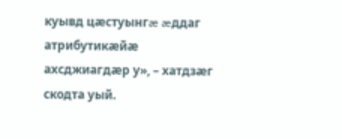куывд цæстуынгæ æддаг атрибутикæйæ ахсджиагдæр у», – хатдзæг скодта уый.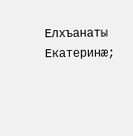Елхъанаты Екатеринæ;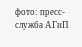фото: пресс-служба АГиП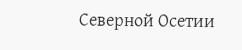Северной Осетии